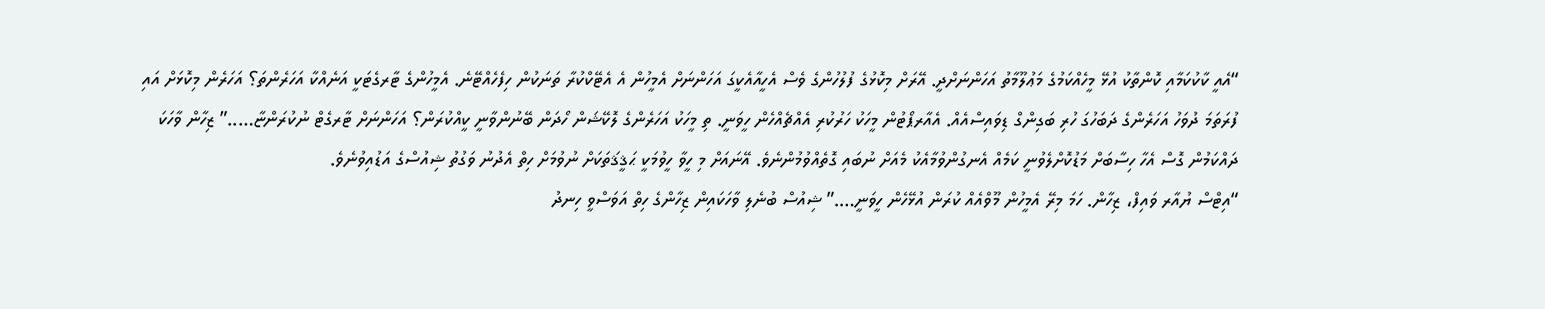“އެއީ ކާކުކަމާއި ކޮންތާކު އުޅޭ މީހެއްކަމުގެ މަޢުލޫމާތު އަހަންނަށްދީ. އޭރަށް މިކޮޅުގެ ފުލުހުންގެ ވެސް އެހީއާއެކީގަ އަހަންނަށް އެމީހުން އެ އެޓޭކްކުރާ ތަނަކުން ހިފެހެއްޓޭނެ. އެމީހުންގެ ޓާރގެޓަކީ އަނެއްކާ އަހަރެންތަ؟ އަހަރެން މިކޮޅަށް އައި ފުރަތަމަ ދުވަހު އަހަރެންގެ ދަބަހުގަ ހުރި ބަގިންގް ޑިވައިސްއެއް. އެއާރޕޯޓުން މީހަކު ހަރުކުރި އެއްޗެއްހެން ހީވަނީ. ތި މީހަކު އަހަރެންގެ ލޮކޭޝަން ހޯދަން ބޭނުންވާނީ ކީއްކުރަން؟ އަހަންނަށް ޓާރގެޓް ނުކުރަންޏާ…..” ޒިހާން ވާހަކަ ދައްކަމުން ގޮސް އެހާ ހިސާބަށް މަޑުކޮށްލެވުނީ ކަމެއް އެނގުންވުމާއެކު މެއަށް ނުބައި ގޮތެއްވުމުންނެވެ. އޭނައަށް މި ހީވާ ހީވުމަކީ ޙަޤީޤަތަކަށް ނުވުމަށް ހިތް އެދުނު ވަގުތު ޝިއުސްގެ އަޑުއިވުނެވެ.
“އިޓްސް ޔުއާރ ވައިފް، ޒިހާން. ހަމަ މިރޭ އެމީހުން މޫވްއެއް ކުރަން އުޅޭހެން ހީވަނީ….” ޝިއުސް ބުނެލި ވާހަކައިން ޒިހާންގެ ހިތް އަވަސްވީ ހިނދު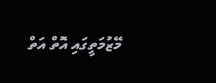މޭޒުމަތީގައި އޮތް އަތް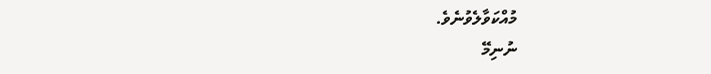މުއްކަވާލެވުނެވެ.
ނުނިމޭ